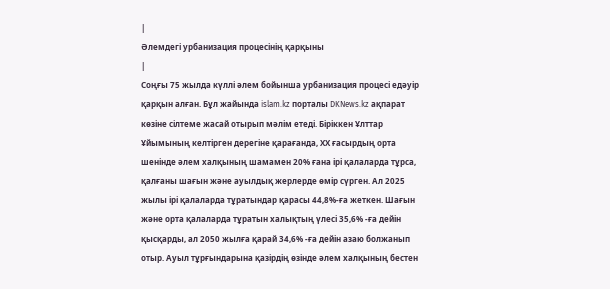|
Әлемдегі урбанизация процесінің қарқыны
|
Соңғы 75 жылда күллі әлем бойынша урбанизация процесі едәуір қарқын алған. Бұл жайында islam.kz порталы DKNews.kz ақпарат көзіне сілтеме жасай отырып мәлім етеді. Біріккен Ұлттар Ұйымының келтірген дерегіне қарағанда, ХХ ғасырдың орта шенінде әлем халқының шамамен 20% ғана ірі қалаларда тұрса, қалғаны шағын және ауылдық жерлерде өмір сүрген. Ал 2025 жылы ірі қалаларда тұратындар қарасы 44,8%-ға жеткен. Шағын және орта қалаларда тұратын халықтың үлесі 35,6% -ға дейін қысқарды, ал 2050 жылға қарай 34,6% -ға дейін азаю болжанып отыр. Ауыл тұрғындарына қазірдің өзінде әлем халқының бестен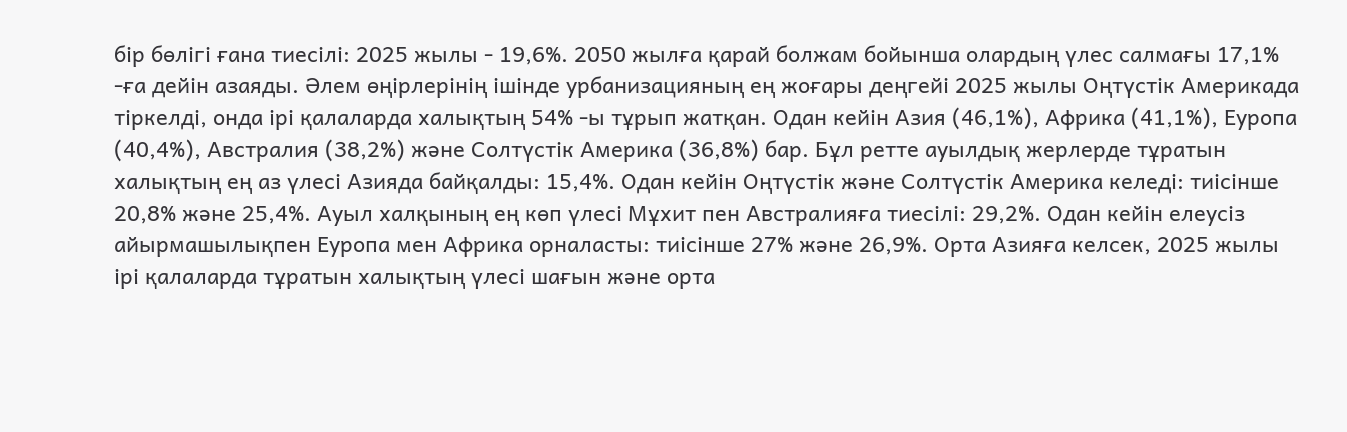бір бөлігі ғана тиесілі: 2025 жылы - 19,6%. 2050 жылға қарай болжам бойынша олардың үлес салмағы 17,1% -ға дейін азаяды. Әлем өңірлерінің ішінде урбанизацияның ең жоғары деңгейі 2025 жылы Оңтүстік Америкада тіркелді, онда ірі қалаларда халықтың 54% -ы тұрып жатқан. Одан кейін Азия (46,1%), Африка (41,1%), Еуропа (40,4%), Австралия (38,2%) және Солтүстік Америка (36,8%) бар. Бұл ретте ауылдық жерлерде тұратын халықтың ең аз үлесі Азияда байқалды: 15,4%. Одан кейін Оңтүстік және Солтүстік Америка келеді: тиісінше 20,8% және 25,4%. Ауыл халқының ең көп үлесі Мұхит пен Австралияға тиесілі: 29,2%. Одан кейін елеусіз айырмашылықпен Еуропа мен Африка орналасты: тиісінше 27% және 26,9%. Орта Азияға келсек, 2025 жылы ірі қалаларда тұратын халықтың үлесі шағын және орта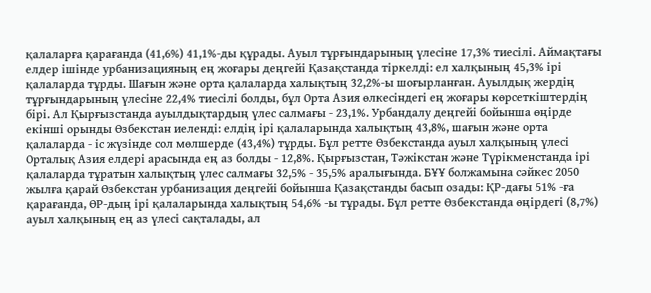қалаларға қарағанда (41,6%) 41,1%-ды құрады. Ауыл тұрғындарының үлесіне 17,3% тиесілі. Аймақтағы елдер ішінде урбанизацияның ең жоғары деңгейі Қазақстанда тіркелді: ел халқының 45,3% ірі қалаларда тұрды. Шағын және орта қалаларда халықтың 32,2%-ы шоғырланған. Ауылдық жердің тұрғындарының үлесіне 22,4% тиесілі болды, бұл Орта Азия өлкесіндегі ең жоғары көрсеткіштердің бірі. Ал Қырғызстанда ауылдықтардың үлес салмағы - 23,1%. Урбандалу деңгейі бойынша өңірде екінші орынды Өзбекстан иеленді: елдің ірі қалаларында халықтың 43,8%, шағын және орта қалаларда - іс жүзінде сол мөлшерде (43,4%) тұрды. Бұл ретте Өзбекстанда ауыл халқының үлесі Орталық Азия елдері арасында ең аз болды - 12,8%. Қырғызстан, Тәжікстан және Түрікменстанда ірі қалаларда тұратын халықтың үлес салмағы 32,5% - 35,5% аралығында. БҰҰ болжамына сәйкес 2050 жылға қарай Өзбекстан урбанизация деңгейі бойынша Қазақстанды басып озады: ҚР-дағы 51% -ға қарағанда, ӨР-дың ірі қалаларында халықтың 54,6% -ы тұрады. Бұл ретте Өзбекстанда өңірдегі (8,7%) ауыл халқының ең аз үлесі сақталады, ал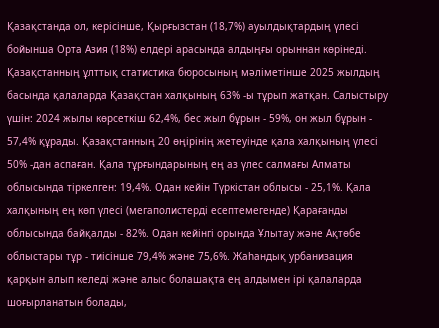Қазақстанда ол, керісінше, Қырғызстан (18,7%) ауылдықтардың үлесі бойынша Орта Азия (18%) елдері арасында алдыңғы орыннан көрінеді. Қазақстанның ұлттық статистика бюросының мәліметінше 2025 жылдың басында қалаларда Қазақстан халқының 63% -ы тұрып жатқан. Салыстыру үшін: 2024 жылы көрсеткіш 62,4%, бес жыл бұрын - 59%, он жыл бұрын - 57,4% құрады. Қазақстанның 20 өңірінің жетеуінде қала халқының үлесі 50% -дан аспаған. Қала тұрғындарының ең аз үлес салмағы Алматы облысында тіркелген: 19,4%. Одан кейін Түркістан облысы - 25,1%. Қала халқының ең көп үлесі (мегаполистерді есептемегенде) Қарағанды облысында байқалды - 82%. Одан кейінгі орында Ұлытау және Ақтөбе облыстары тұр - тиісінше 79,4% және 75,6%. Жаһандық урбанизация қарқын алып келеді және алыс болашақта ең алдымен ірі қалаларда шоғырланатын болады,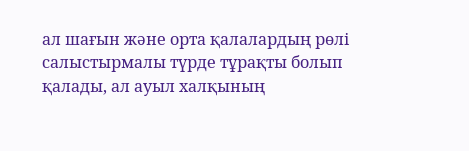ал шағын және орта қалалардың рөлі салыстырмалы түрде тұрақты болып қалады, ал ауыл халқының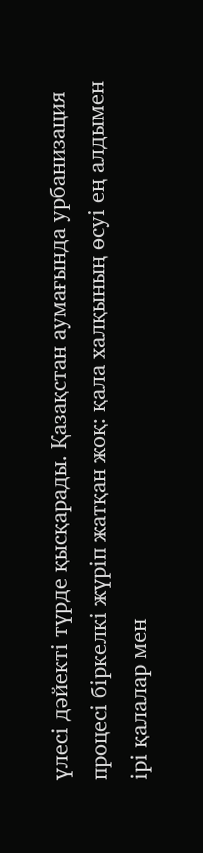үлесі дәйекті түрде қысқарады. Қазақстан аумағында урбанизация процесі біркелкі жүріп жатқан жоқ: қала халқының өсуі ең алдымен ірі қалалар мен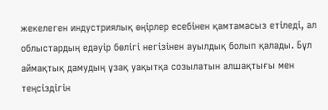жекелеген индустриялық өңірлер есебінен қамтамасыз етіледі, ал облыстардың едәуір бөлігі негізінен ауылдық болып қалады. Бұл аймақтық дамудың ұзақ уақытқа созылатын алшақтығы мен теңсіздігін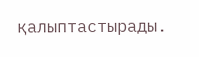қалыптастырады.